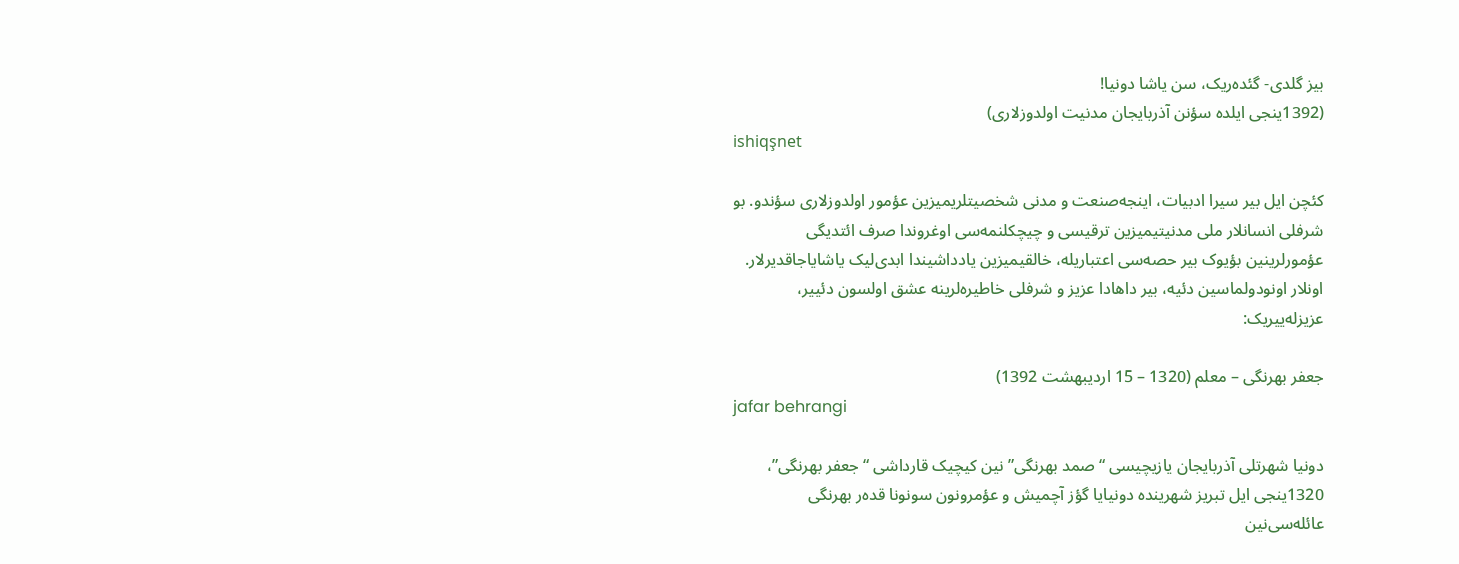بیز گلدی- گئده‌ریک، سن یاشا دونیا!
(1392ینجی ایلده سؤنن آذربایجان مدنیت اولدوزلاری)
ishiqşnet

کئچن ایل بیر سیرا ادبیات، اینجه‌صنعت و مدنی شخصیتلریمیزین عؤمور اولدوزلاری سؤندو. بو شرفلی انسانلار ملی مدنیتیمیزین ترقیسی و چیچکلنمه‌سی اوغروندا صرف ائتدیگی عؤمورلرینین بؤیوک بیر حصه‌سی اعتباریله، خالقیمیزین یادداشیندا ابدی‌لیک یاشایاجاقدیرلار. اونلار اونودولماسین دئیه، بیر داهادا عزیز و شرفلی خاطیره‌لرینه عشق اولسون دئییر، عزیزله‌ییریک:

جعفر بهرنگی – معلم (1320 – 15 اردیبهشت 1392)
jafar behrangi

دونیا شهرتلی آذربایجان یازیچیسی “صمد بهرنگی‌”نین کیچیک قارداشی “جعفر بهرنگی”، 1320ینجی ایل تبریز شهرینده دونیایا گؤز آچمیش و عؤمرونون سونونا قده‌ر بهرنگی عائله‌سی‌نین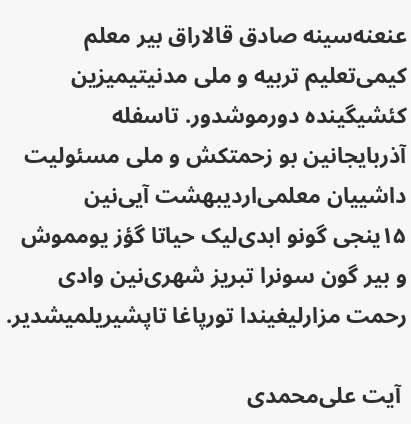عنعنه‌سینه صادق قالاراق بیر معلم کیمی‌تعلیم تربیه و ملی مدنیتیمیزین کئشیگینده دورموشدور. تاسفله آذربایجانین بو زحمتکش و ملی مسئولیت داشییان معلمی‌اردیبهشت آیی‌نین ۱۵ینجی گونو ابدی‌لیک حیاتا گؤز یومموش و بیر گون سونرا تبریز شهری‌نین وادی رحمت مزارلیغیندا تورپاغا تاپشیریلمیشدیر.

 آیت علی‌محمدی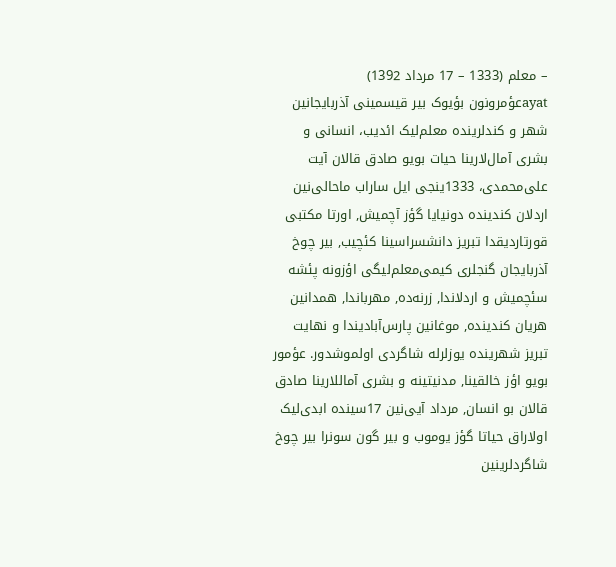– معلم (1333 – 17 مرداد 1392)
ayatعؤمرونون بؤیوک بیر قیسمینی آذربایجانین شهر و کندلرینده معلم‌لیک ائدیب، انسانی و بشری آمال‌لارینا حیات بویو صادق قالان آیت علی‌محمدی، 1333ینجی ایل ساراب ماحالی‌نین اردلان کندینده دونیایا گؤز آچمیش, اورتا مکتبی قورتاردیقدا تبریز دانشسراسینا کئچیب, بیر چوخ آذربایجان گنجلری کیمی‌معلم‌لیگی اؤزونه پئشه سئچمیش و اردلاندا, زرنه‌ده, مهرباندا, همدانین هریان کندینده, موغانین پارس‌آبادیندا و نهایت تبریز شهرینده یوزلرله شاگردی اولموشدور. عؤمور بویو اؤز خالقینا, مدنیتینه و بشری آماللارینا صادق قالان بو انسان, مرداد آیی‌نین 17سینده ابدی‌لیک اولاراق حیاتا گؤز یوموب و بیر گون سونرا بیر چوخ شاگردلرینین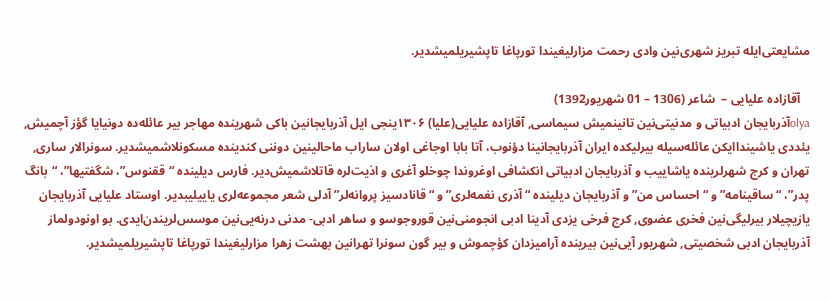مشایعتی‌ایله تبریز شهری‌نین وادی رحمت مزارلیغیندا تورپاغا تاپشیریلمیشدیر.

   آقازاده علیایی –  شاعر (1306 – 01 شهریور1392)
olyaآذربایجان ادبیاتی و مدنیتی‌نین تانینمیش سیماسی, آقازاده علیایی(علیا) ۱۳۰۶ینجی ایل آذربایجانین باکی شهرینده مهاجر بیر عائله‌ده دونیایا گؤز آچمیش, یئددی یاشینداایکن عائله‌سیله بیرلیکده ایران آذربایجانینا دؤنوب، آتا بابا اوجاغی اولان ساراب ماحالینین دوننی کندینده مسکونلاشمیشدیر. سونرالار ساری, تهران و کرج شهرلرینده یاشاییب و آذربایجان ادبیاتی انکشافی اوغروندا چوخلو آغری و اذیت‌لره قاتلاشمیش‌دیر. فارس دیلینده “ققنوس”، شگفتیها”، “بانگ پدر”، “ساقینامه” و “احساس من” و آذربایجان دیلینده “آذری نغمه‌لری” و “قانادسیز پروانه‌لر” آدلی شعر مجموعه‌لری یاییلیبدیر. اوستاد علیایی آذربایجان یازیچیلار بیرلیگی‌نین فخری عضوی, کرج فرخی یزدی آدینا ادبی انجومنی‌نین قوروجوسو و ساهر ادبی- مدنی درنه‌یی‌نین موسس‌لریندن‌ایدی. بو اونودولماز آذربایجان ادبی شخصیتی, شهریور آیی‌نین بیرینده آرامیزدان کؤچموش و بیر گون سونرا تهرانین بهشت زهرا مزارلیغیندا تورپاغا تاپشیریلمیشدیر.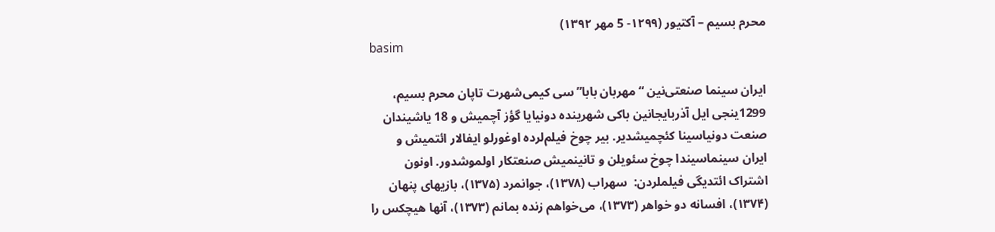محرم بسیم – آکتیور (۱۲۹۹- 5 مهر ۱۳۹۲)
basim

ایران سینما صنعتی‌نین “مهربان بابا”سی کیمی‌شهرت تاپان محرم بسیم، 1299ینجی ایل آذربایجانین باکی شهرینده دونیایا گؤز آچمیش و 18 یاشیندان صنعت دونیاسینا کئچمیشدیر. بیر چوخ فیلم‌لرده اوغورلو ایفالار ائتمیش و ایران سینماسیندا چوخ سئویلن و تانینمیش صنعتکار اولموشدور. اونون اشتراک ائتدیگی فیلملردن:  سهراب (۱۳۷۸)، جوانمرد (۱۳۷۵)، بازیهای پنهان (۱۳۷۴)، افسانه دو خواهر (۱۳۷۳)، می‌خواهم زنده بمانم (۱۳۷۳)، آنها هیچکس را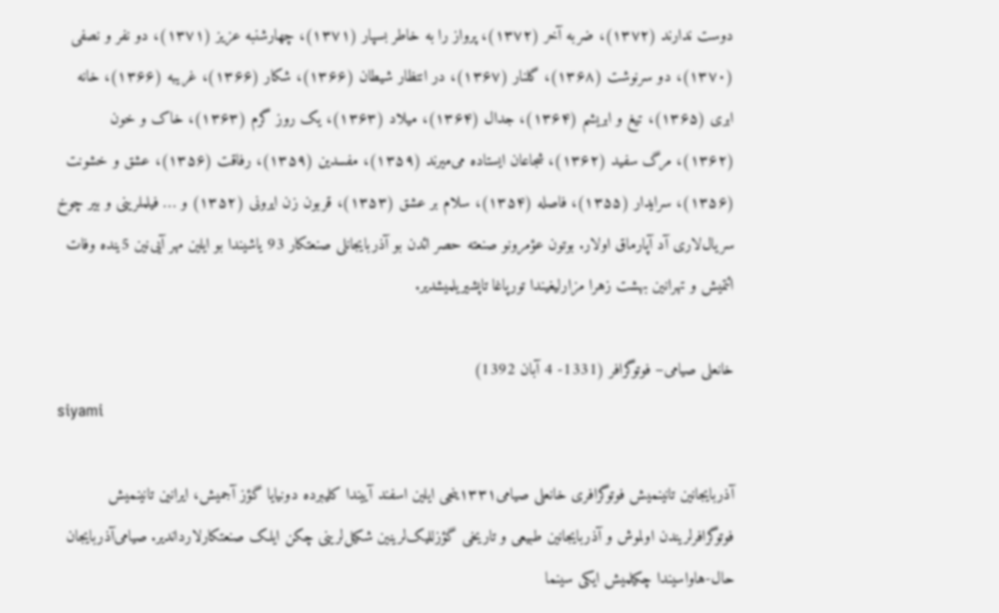دوست ندارند (۱۳۷۲)، ضربه آخر (۱۳۷۲)، پرواز را به خاطر بسپار (۱۳۷۱)، چهارشنبه عزیز (۱۳۷۱)، دو نفر و نصفی (۱۳۷۰)، دو سرنوشت (۱۳۶۸)، گلنار (۱۳۶۷)، در انتظار شیطان (۱۳۶۶)، شکار (۱۳۶۶)، غریبه (۱۳۶۶)، خانه ابری (۱۳۶۵)، تیغ و ابریشم (۱۳۶۴)، جدال (۱۳۶۴)، میلاد (۱۳۶۳)، یک روز گرم (۱۳۶۳)، خاک و خون (۱۳۶۲)، مرگ سفید (۱۳۶۲)، شجاعان ایستاده می‌میرند (۱۳۵۹)، مفسدین (۱۳۵۹)، رفاقت (۱۳۵۶)، عشق و خشونت (۱۳۵۶)، سرایدار (۱۳۵۵)، فاصله (۱۳۵۴)، سلام بر عشق (۱۳۵۳)، قربون زن ایرونی (۱۳۵۲) و … فیلملرینی و بیر چوخ سریال‌لاری آد آپارماق اولار. بوتون عؤمرونو صنعته حصر ائدن بو آذربایجانلی صنعتکار 93 یاشیندا بو ایلین مهر آیی‌نین 5ینده وفات ائتمیش و تهرانین بهشت زهرا مزارلیغیندا تورپاغا تاپشیریلمیشدیر.

خانعلی صیامی‌– فوتوگرافر (1331- 4 آبان 1392)
siyami

آذربایجانین تانینمیش فوتوگرافری خانعلی صیامی‌۱۳۳۱ینجی ایلین اسفند آییندا کلیبرده دونیایا گؤز آجمیش، ایرانین تانینمیش فوتوگرافرلریندن اولموش و آذربایجانین طبیعی و تاریخی گؤزللیک‌لرینین شکیل‌لرینی چکن ایلک صنعتکارلارداندیر. صیامی‌آذربایجان حال-هاواسیندا چکیلمیش ایکی سینما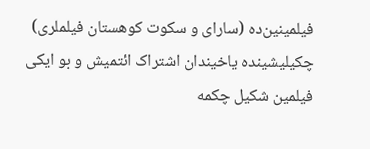فیلمینین‌ده (سارای و سکوت کوهستان فیلملری) چکیلیشینده یاخیندان اشتراک ائتمیش و بو ایکی فیلمین شکیل چکمه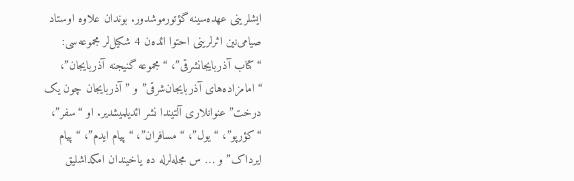ایشلرینی عهده‌سینه گؤتورموشدور. بوندان علاوه اوستاد صیامی‌نین اثرلرینی احتوا ائده‌ن 4 شکیل‌لر مجموعه‌سی: “کتاب آذربایجانشرقی”، “مجموعه گنیجنه آذربایجان”، “امامزاده‌های آذربایجان‌شرقی” و ” آذربایجان چون یک درخت” عنوانلاری آلتیندا نشر ائدیلمیشدیر. او “سفر”، “کؤرپو”، “یول”، “مسافران”، “پیام ایدم”، “پیام ایرداک” و … س مجله‌لرله ده یاخیندان امکداشلیق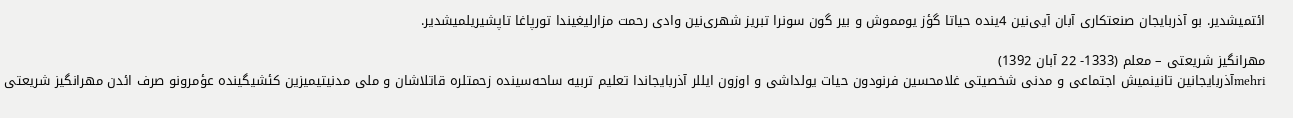ائتمیشدیر. بو آذربایجان صنعتکاری آبان آیی‌نین 4ینده حیاتا گؤز یومموش و بیر گون سونرا تبریز شهری‌نین وادی رحمت مزارلیغیندا تورپاغا تاپشیریلمیشدیر.

مهرانگیز شریعتی – معلم (1333- 22 آبان 1392)
mehriآذربایجانین تانینمیش اجتماعی و مدنی شخصیتی غلامحسین فرنودون حیات یولداشی و اوزون ایللر آذربایجاندا تعلیم تربیه ساحه‌سینده زحمتلره قاتلاشان و ملی مدنیتیمیزین کئشیگینده عؤمرونو صرف ائدن مهرانگیز شریعتی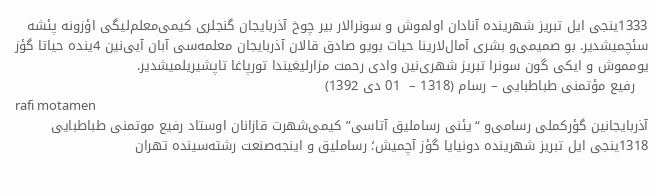1333ینجی ایل تبریز شهرینده آنادان اولموش و سونرالار بیر چوخ آذربایجان گنجلری کیمی‌معلم‌لیگی اؤزونه پئشه سئچمیشدیر. بو صمیمی‌و بشری آمال‌لارینا حیات بویو صادق قالان آذربایجان معلمه‌سی آبان آیی‌نین 4ینده حیاتا گؤز یومموش و ایکی گون سونرا تبریز شهری‌نین وادی رحمت مزارلیغیندا تورپاغا تاپشیریلمیشدیر.
   رفیع مؤتمنی طباطبایی – رسام (1318 –  01 دی 1392)
rafi motamen
آذربایجانین گؤرکملی رسامی‌و “یئنی رساملیق آتاسی” کیمی‌شهرت قازانان اوستاد رفیع موتمنی طباطبایی 1318ینجی ایل تبریز شهرینده دونیایا گؤز آچمیش؛ رساملیق و اینجه‌صنعت رشته‌سینده تهران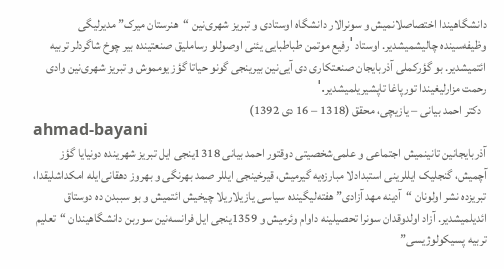دانشگاهیندا اختصاصلانمیش و سونرالار دانشگاه اوستادی و تبریز شهری‌نین “هنرستان میرک” مدیرلیگی وظیفه‌سینده چالیشمیشدیر. اوستاد ˈرفیع موتمن طباطبایی یئنی اوصوللو رساملیق صنعتینده بیر چوخ شاگردلر تربیه ائتمیشدیر. بو گؤرکملی آذربایجان صنعتکاری دی آیی‌نین بیرینجی گونو حیاتا گؤز یومموش و تبریز شهری‌نین وادی رحمت مزارلیغیندا تورپاغا تاپشیریلمیشدیر.ˈ
  دکتر احمد بیانی – یازیچی، محقق (1318 – 16 دی 1392)
ahmad-bayani
آذربایجانین تانینمیش اجتماعی و علمی‌شخصیتی دوقتور احمد بیانی 1318ینجی ایل تبریز شهرینده دونیایا گؤز آچمیش، گنجلیک ایللرینی استبدادلا مبارزه‌یه گیرمیش، قیرخینجی ایللر صمد بهرنگی و بهروز دهقانی‌ایله امکداشلیقدا، تبریزده نشر اولونان “آدینه مهد آزادی” هفته‌لیگینده سیاسی یازیلاریلا چیخیش ائتمیش و بو سببدن ده دوستاق ائدیلمیشدیر. آزاد اولدوقدان سونرا تحصیلینه داوام وئرمیش و 1359ینجی ایل فرانسه‌نین سوربن دانشگاهیندان “تعلیم تربیه پسیکولوژیسی”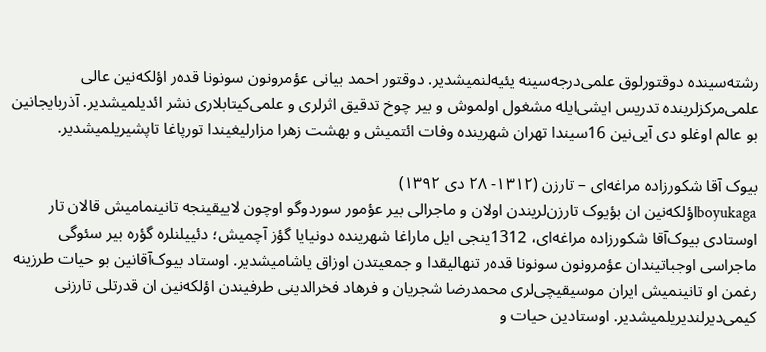رشته‌سینده دوقتورلوق علمی‌درجه‌سینه یئیه‌لنمیشدیر. دوقتور احمد بیانی عؤمرونون سونونا قده‌ر اؤلکه‌نین عالی علمی‌مرکزلرینده تدریس ایشی‌ایله مشغول اولموش و بیر چوخ تدقیق اثرلری و علمی‌کیتابلاری نشر ائدیلمیشدیر. آذربایجانین بو عالم اوغلو دی آیی‌نین 16سیندا تهران شهرینده وفات ائتمیش و بهشت زهرا مزارلیغیندا تورپاغا تاپشیریلمیشدیر.

بیوک آقا شکورزاده مراغه‌ای – تارزن (۱۳۱۲- ۲۸ دی ۱۳۹۲)
boyukagaاؤلکه‌نین ان بؤیوک تارزن‌لریندن اولان و ماجرالی بیر عؤمور سوردوگو اوچون لاییقینجه تانینمامیش قالان تار اوستادی بیو‌ک‌آقا شکورزاده مراغه‌ای، 1312ینجی ایل ماراغا شهرینده دونیایا گؤز آچمیش؛ دئییلنلره گؤره بیر سئوگی ماجراسی اوجباتیندان عؤمرونون سونونا قده‌ر تنهالیقدا و جمعیتدن اوزاق یاشامیشدیر. اوستاد بیوک‌آقانین بو حیات طرزینه رغمن او تانینمیش ایران موسیقیچی‌لری محمدرضا شجریان و فرهاد فخرالدینی طرفیندن اؤلکه‌نین ان قدرتلی تارزنی کیمی‌دیرلندیریلمیشدیر. اوستادین حیات و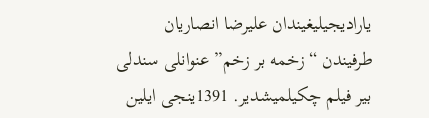یارادیجیلیغیندان علیرضا انصاریان طرفیندن “زخمه بر زخم” عنوانلی سندلی بیر فیلم چکیلمیشدیر. 1391ینجی ایلین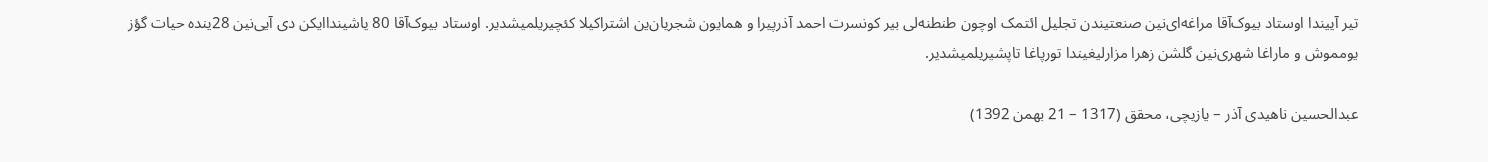تیر آییندا اوستاد بیوک‌آقا مراغه‌ای‌نین صنعتیندن تجلیل ائتمک اوچون طنطنه‌لی بیر کونسرت احمد آذرپیرا و همایون شجریان‌ین اشتراکیلا کئچیریلمیشدیر. اوستاد بیوک‌آقا 80 یاشیندا‌ایکن دی آیی‌نین 28ینده حیات گؤز یومموش و ماراغا شهری‌نین گلشن زهرا مزارلیغیندا تورپاغا تاپشیریلمیشدیر.

عبدالحسین ناهیدی آذر – یازیچی، محقق (1317 – 21 بهمن 1392)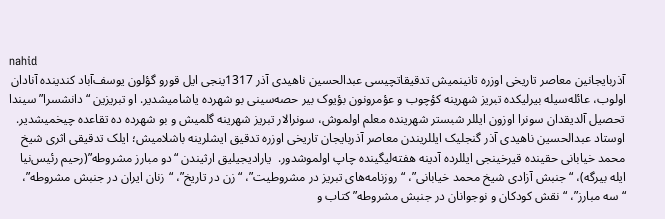nahid
آذربایجانین معاصر تاریخی اوزره تانینمیش تدقیقاتچیسی عبدالحسین ناهیدی آذر 1317ینجی ایل قورو گؤلون یوسف‌آباد کندینده آنادان اولوب، عائله‌سیله بیرلیکده تبریز شهرینه کؤچوب و عؤمرونون بؤیوک بیر حصه‌سینی بو شهرده یاشامیشدیر. او تبریزین “دانشسرا”سیندا تحصیل آلدیقدان سونرا اوزون ایللر شبستر شهرینده معلم اولموش، سونرالار تبریز شهرینه گلمیش و بو شهرده ده تقاعده چیخمیشدیر. اوستاد عبدالحسین ناهیدی آذر گنجلیک ایللریندن معاصر آذربایجان تاریخی اوزره تدقیق ایشلرینه باشلامیش؛ ایلک تدقیقی اثری شیخ محمد خیابانی حقینده قیرخینجی ایللرده آدینه هفته‌لیگینده چاپ اولموشدور.  یارادیجیلیق ارثیندن “دو مبارز مشروطه”(رحیم رئیس‌نیا ایله بیرگه)، “جنبش آزادی شیخ محمد خیابانی”، “روزنامه‌های تبریز در مشروطیت”، “زن در تاریخ”، “زنان ایران در جنبش مشروطه”، “سه مبارز”، “نقش کودکان و نوجوانان در جنبش مشروطه” کتاب و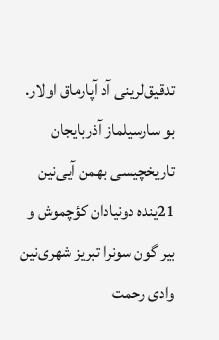تدقیق‌لرینی آد آپارماق اولار. بو سارسیلماز آذربایجان تاریخچیسی بهمن آیی‌نین 21ینده دونیادان کؤچموش و بیر گون سونرا تبریز شهری‌نین وادی رحمت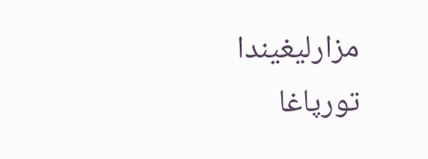مزارلیغیندا تورپاغا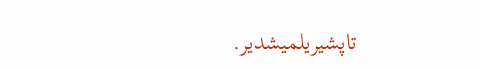تاپشیریلمیشدیر.